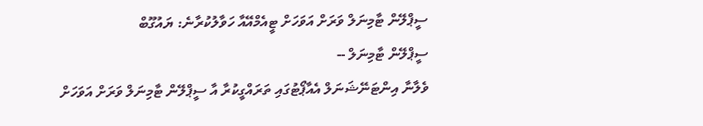ސީޕްލޭން ޓާމިނަލް ވަރަށް އަވަހަށް ޓީއެމްއޭއާ ހަވާލުކުރާނެ: ޔައުގޫބް
ސީޕްލޭން ޓާމިނަލް --
ވެލާނާ އިންޓަނޭޝަނަލް އެއާޕޯޓުގައި ތަރައްގީކުރާ އާ ސީޕްލޭން ޓާމިނަލް ވަރަށް އަވަހަށް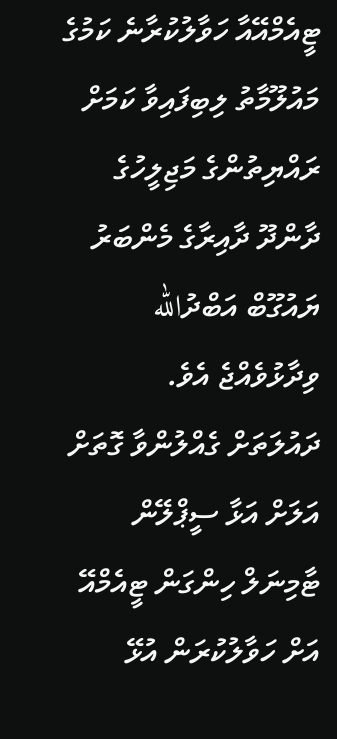ޓީއެމްއޭއާ ހަވާލުކުރާނެ ކަމުގެ މައުލޫމާތު ލިބިފައިވާ ކަމަށް ރައްޔިތުންގެ މަޖިލީހުގެ ދާންދޫ ދާއިރާގެ މެންބަރު ޔައުގޫބް އަބްދުالله ވިދާޅުވެއްޖެ އެވެ.
ދައުލަތަށް ގެއްލުންވާ ގޮތަށް އަލަށް އަޅާ ސީޕްލޭން ޓާމިނަލް ހިންގަން ޓީއެމްއޭ އަށް ހަވާލުކުރަން އުޅޭ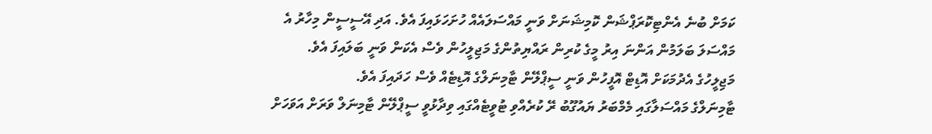ކަމަށް ބުނެ އެންޓިކޮރަޕްޝަން ކޮމިޝަނަށް ވަނީ މައްސަލައެއް ހުށަހަޅައިފަ އެވެ. އަދި އޭސީސީން މިހާރު އެ މައްސަލަ ބަލަމުން އަންނަ އިރު މީގެ ކުރިން ރައްޔިތުންގެ މަޖިލީހުން ވެސް އެކަން ވަނީ ބަލައިފަ އެވެ. މަޖިލީހުގެ އެދުމަކަށް އޮޑިޓް އޮފީހުން ވަނީ ސީޕްލޭން ޓާމިނަލްގެ އޮޑިޓެއް ވެސް ހަދައިފަ އެވެ.
ޓާމިނަލްގެ މައްސަލާގައި މެމްބަރު ޔައުގޫބު ރޭ ކުރެއްވި ޓުވީޓެއްގައި ވިދާޅުވީ ސީޕްލޭން ޓާމިނަލް ވަރަށް އަވަހަށް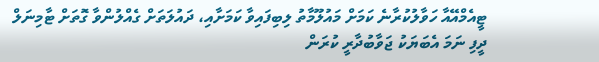ޓީއެމްއޭއާ ހަވާލުކުރާނެ ކަމަށް މައުލޫމާތު ލިބިފައިވާ ކަމަށާއި، ދައުލަތަށް ގެއްލުންވާ ގޮތަށް ޓާމިނަލް ދީފި ނަމަ އެބަޔަކު ޖަވާބުދާރީ ކުރަން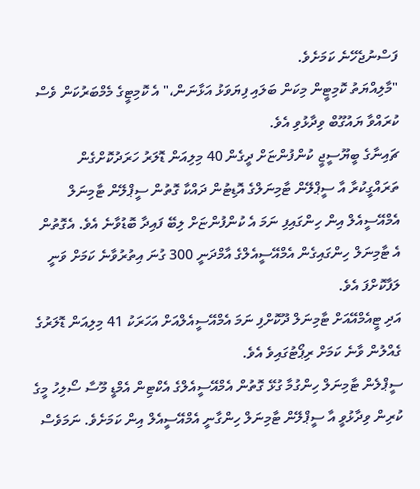ފަސްނުޖެހޭނެ ކަމަށެވެ.
"މާލިއްޔަތު ކޮމިޓީން މިކަން ބަލައި ފިޔަވަޅު އަޅާނަން،" އެ ކޮމިޓީގެ މެމްބަރުކަން ވެސް ކުރައްވާ ޔައުގޫބް ވިދާޅުވި އެވެ.
ޗައިނާގެ ބީޔޫސީޖީ ކުންފުންޏަށް ދީގެން 40 މިލިއަން ޑޮލަރު ހަރަދުކޮށްގެން ތަރައްގީކުރާ އާ ސީޕްލޭން ޓާމިނަލްގެ އޮޑިޓުން ދައްކާ ގޮތުން ސީޕްލޭން ޓާމިނަލް އެމްއޭސީއެލް އިން ހިންގައިފި ނަމަ އެ ކުންފުންޏަށް ލިބޭ ފައިދާ ބޮޑުވާނެ އެވެ. އެގޮތުން އެ ޓާމިނަލް ހިންގައިގެން އެމްއޭސީއެލްގެ އާމްދަނީ 300 ގުނަ އިތުރުވާނެ ކަމަށް ވަނީ ލަފާކޮށްފަ އެވެ.
އަދި ޓީއެމްއޭއަށް ޓާމިނަލް ދޫކޮށްފި ނަމަ އެމްއޭސީއެލްއަށް އަހަރަކު 41 މިލިއަން ޑޮލަރުގެ ގެއްލުން ވާނެ ކަމަށް ރިޕޯޓުގައިވެ އެވެ.
ސީޕްލެން ޓާމިނަލް ހިންގުމާ ގުޅޭ ގޮތުން އެމްއޭސީއެލްގެ އެކްޓިން އެމްޑީ މޫސާ ސޯލިހު މީގެ ކުރިން ވިދާޅުވީ އާ ސީޕްލޭން ޓާމިނަލް ހިންގާނީ އެމްއޭސީއެލް އިން ކަމަށެވެ. ނަމަވެސް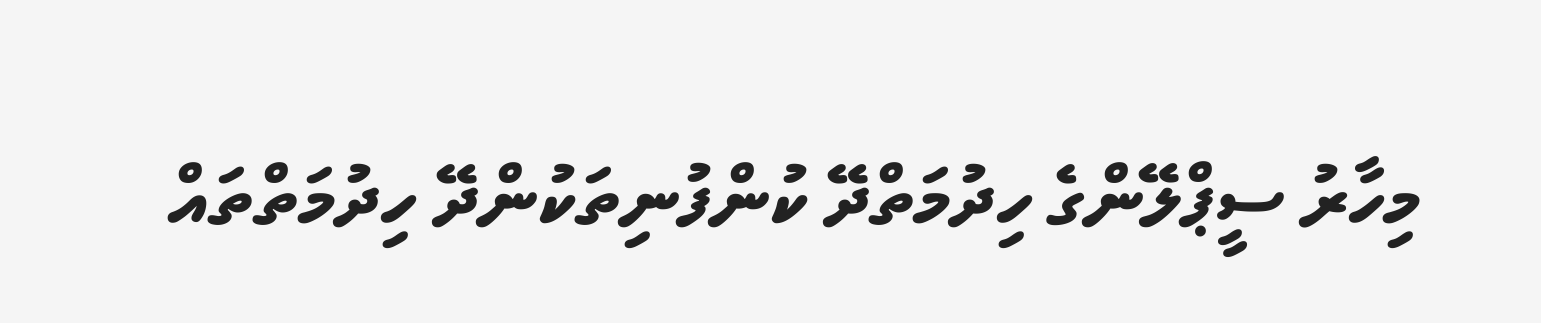މިހާރު ސީޕްލޭންގެ ހިދުމަތްދޭ ކުންފުނިތަކުންދޭ ހިދުމަތްތައް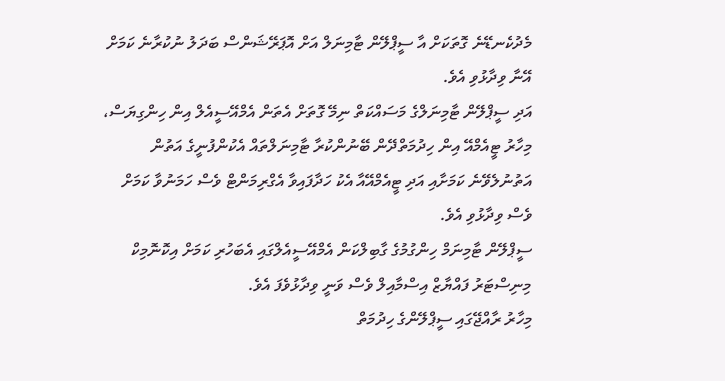މެދުކެނޑޭނެ ގޮތަކަށް އާ ސީޕްލޭން ޓާމިނަލް އަށް އޮޕަރޭޝަންސް ބަދަލު ނުކުރާނެ ކަމަށް އޭނާ ވިދާޅުވި އެވެ.
އަދި ސީޕްލޭން ޓާމިނަލްގެ މަސައްކަތް ނިމޭ ގޮތަށް އެތަން އެމްއޭސީއެލް އިން ހިންގިޔަސް، މިހާރު ޓީއެމްއޭ އިން ހިދުމަތްދޭން ބޭނުންކުރާ ޓާމިނަލްތައް އެކުންފުނީގެ އަތުން އަތުނުލެވޭނެ ކަމަށާއި އަދި ޓީއެމްއޭއާ އެކު ހަދާފައިވާ އެގްރިމަންޓް ވެސް ހަމަނުވާ ކަމަށް ވެސް ވިދާޅުވި އެވެ.
ސީޕްލޭން ޓާމިނަމް ހިންގުމުގެ ގާބިލްކަން އެމްއޭސީއެލްގައި އެބަހުރި ކަމަށް އިކޮނޮމިކް މިނިސްޓަރު ފައްޔާޒް އިސްމާއިލް ވެސް ވަނީ ވިދާޅުވެފަ އެވެ.
މިހާރު ރާއްޖޭގައި ސީޕްލޭންގެ ހިދުމަތް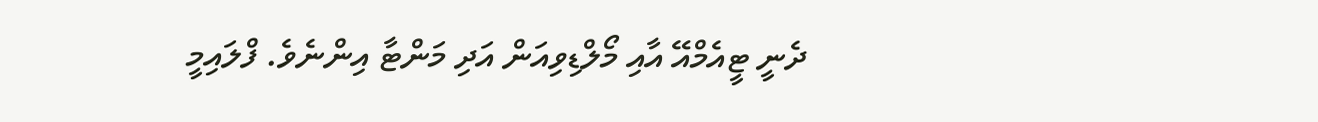ދެނީ ޓީއެމްއޭ އާއި މޯލްޑިވިއަން އަދި މަންޓާ އިންނެވެ. ފްލައިމީ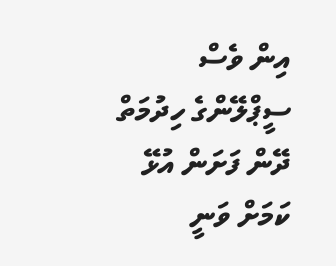އިން ވެސް ސީޕްލޭންގެ ހިދުމަތް ދޭން ފަށަން އުޅޭ ކަމަށް ވަނީ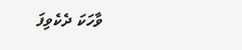ވާހަކަ ދެކެވިފަ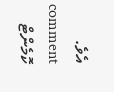އެވެ.
comment ކޮމެންޓް